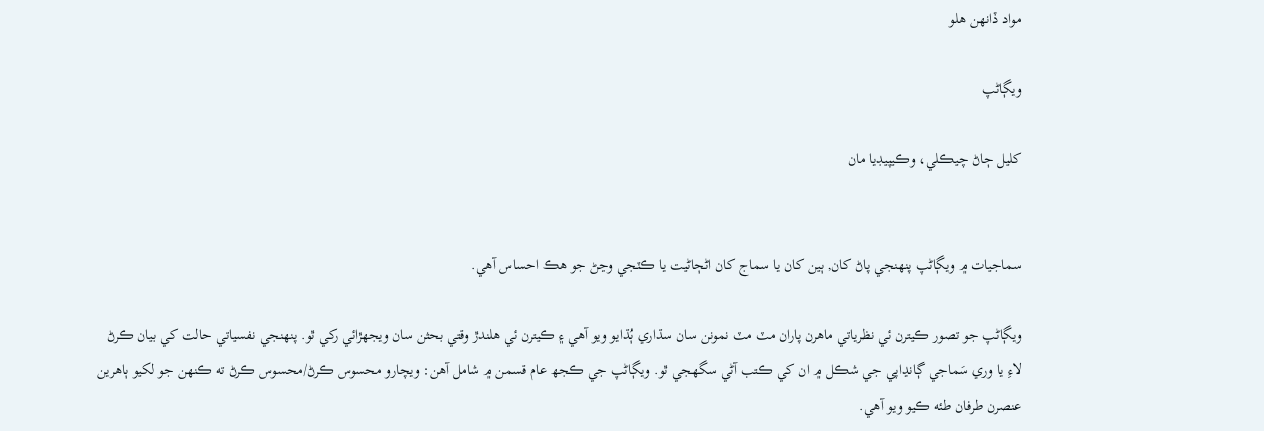مواد ڏانھن هلو

ويڳاڻپ

کليل ڄاڻ چيڪلي، وڪيپيڊيا مان


سماجيات ۾ ويڳاڻپ پنھنجي پاڻ کان, ٻين کان يا سماج کان اڻڄاڻيت يا ڪٽجي وڃڻ جو هڪ احساس آهي.

ويڳاڻپ جو تصور ڪيترن ئي نظرياتي ماهرن پاران مٽ مٽ نمونن سان سڌاري ٻُڌايو ويو آهي ۽ ڪيترن ئي هلندڙ وقتي بحثن سان ويجھڙائي رکي ٿو. پنھنجي نفسياتي حالت کي بيان ڪرڻ لاءِ يا وري سَماجي ڳانڍاپي جي شڪل ۾ ان کي ڪتب آڻي سگھجي ٿو. ويڳاڻپ جي ڪجھ عام قسمن ۾ شامل آهن: ويچارو محسوس ڪرڻ/محسوس ڪرڻ ته ڪنھن جو لکيو ٻاهرين عنصرن طرفان طئه ڪيو ويو آهي.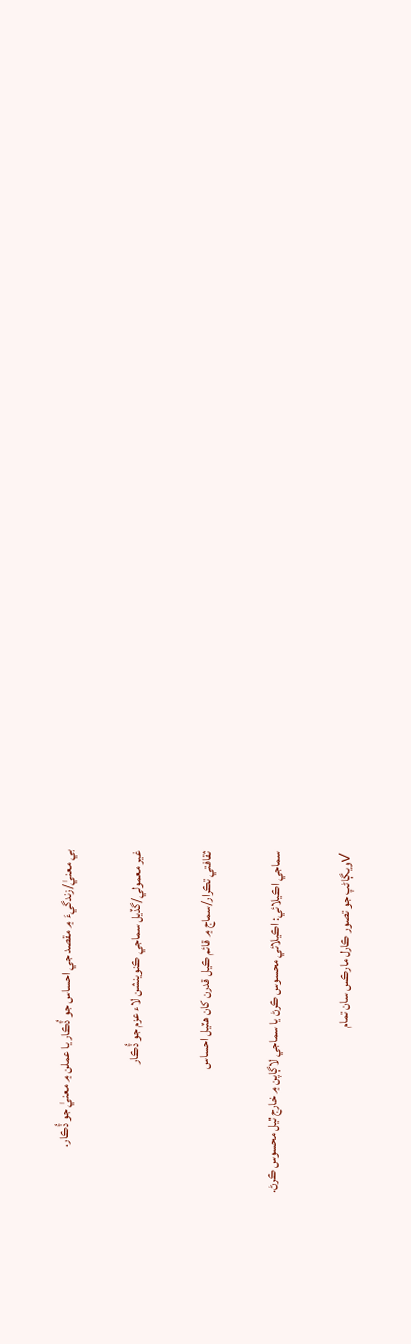بي معنيٰ/زندگيءَ ۾ مقصد جي احساس جو ڏُڪار يا عملن ۾ معنيٰ جو ڏُڪار.

غير معمولي/گڏيل سماجي ڪنوينشن لاء عزم جو ڏُڪار

ثقافتي تڪرار/سماج ۾ قائم ڪيل قدرن کان هٽيل احساس

سماجي اڪيلائي: اڪيلائي محسوس ڪرڻ يا سماجي لاڳاپن ۾ خارج ٿيل محسوس ڪرڻ.

✓ويڳاڻپ جو تصور ڪارل مارڪس سان تمام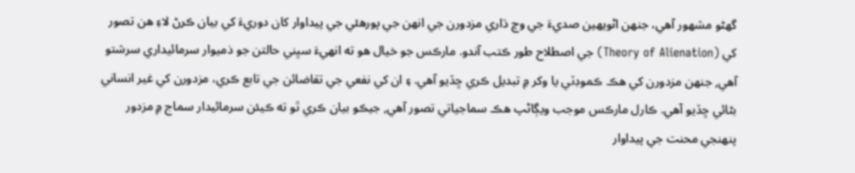گھڻو مشھور آهي، جنهن اڻويھين صديءَ جي وچ ڌاري مزدورن جي انھن جي پورهئي جي پيداوار کان دوريءَ کي بيان ڪرڻ لاءِ هن تصور کي (Theory of Alienation) جي اصطلاح طور ڪتب آندو. مارڪس جو خيال هو ته انھيءَ سڀني حالتن جو ذميوار سرمائيداري سرشتو آهي, جنھن مزدورن کي هڪ ڪموڊٽي يا وکر ۾ تبديل ڪري ڇڏيو آهي. ۽ ان کي نفعي جي تقاضائن جي تابع ڪري، مزدورن کي غير انساني بڻائي ڇڏيو آهي. ڪارل مارڪس موجب ويڳاڻپ هڪ سماجياتي تصور آهي, جيڪو بيان ڪري ٿو ته ڪيئن سرمائيدار سماج ۾ مزدور پنھنجي محنت جي پيداوار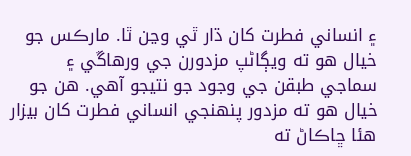۽ انساني فطرت کان ڌار ٿي وڃن ٿا. مارڪس جو خيال هو ته ويڳاڻپ مزدورن جي ورهاڱي ۽ سماجي طبقن جي وجود جو نتيجو آهي. هن جو خيال هو ته مزدور پنھنجي انساني فطرت کان بيزار هئا ڇاڪاڻ ته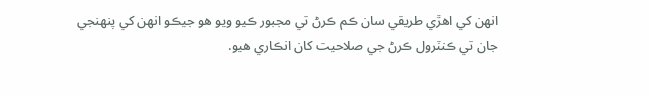انھن کي اهڙي طريقي سان ڪم ڪرڻ تي مجبور ڪيو ويو هو جيڪو انھن کي پنھنجي جان تي ڪنٽرول ڪرڻ جي صلاحيت کان انڪاري هيو.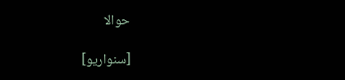حوالا

[سنواريو]